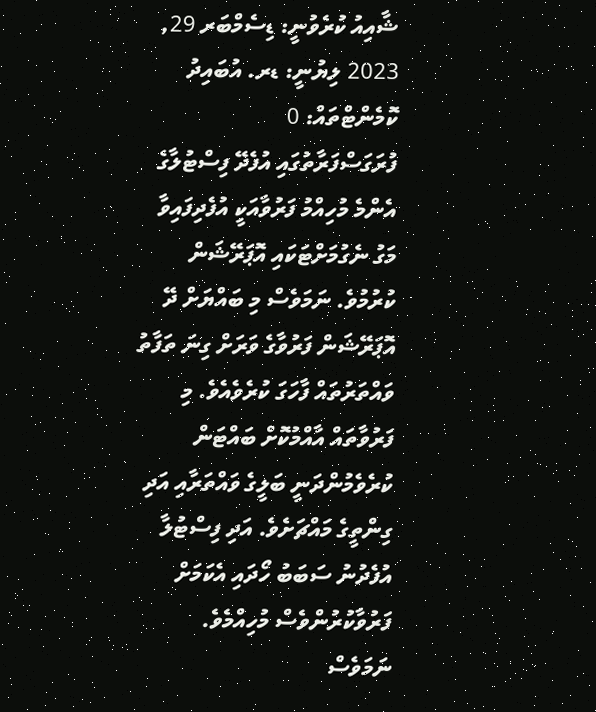ޝާއިއު ކުރެވުނީ: ޑިސެމްބަރ 29, 2023 ލިޔުނީ: ޑރ. އުބައިދު ކޮމެންޓްތައް: 0
ފުރަގަސްފަރާތުގައި އުފެދޭ ފިސްޓުލާގެ އެންމެ މުހިއްމު ފަރުވާއަކީ އުފެދިފައިވާ މަގު ނެގުމަށްޓަކައި އޮޕަރޭޝަން ކުރުމުވެ. ނަމަވެސް މި ބައްޔަށް ދޭ އޮޕަރޭޝަން ފަރުވާގެ ވަރަށް ގިނަ ތަފާތު ވައްތަރުތައް ފާހަގަ ކުރެވެއެވެ. މި ފަރުވާތައް އާއްމުކޮށް ބައްޓަން ކުރެވެމުންދަނީ ބަލީގެ ވައްތަރާއި އަދި ގިންތީގެ މައްޗަށެވެ. އަދި ފިސްޓުލާ އުފެދުނު ސަބަބު ހޯދައި އެކަމަށް ފަރުވާކުރުންވެސް މުހިއްމެވެ. ނަމަވެސް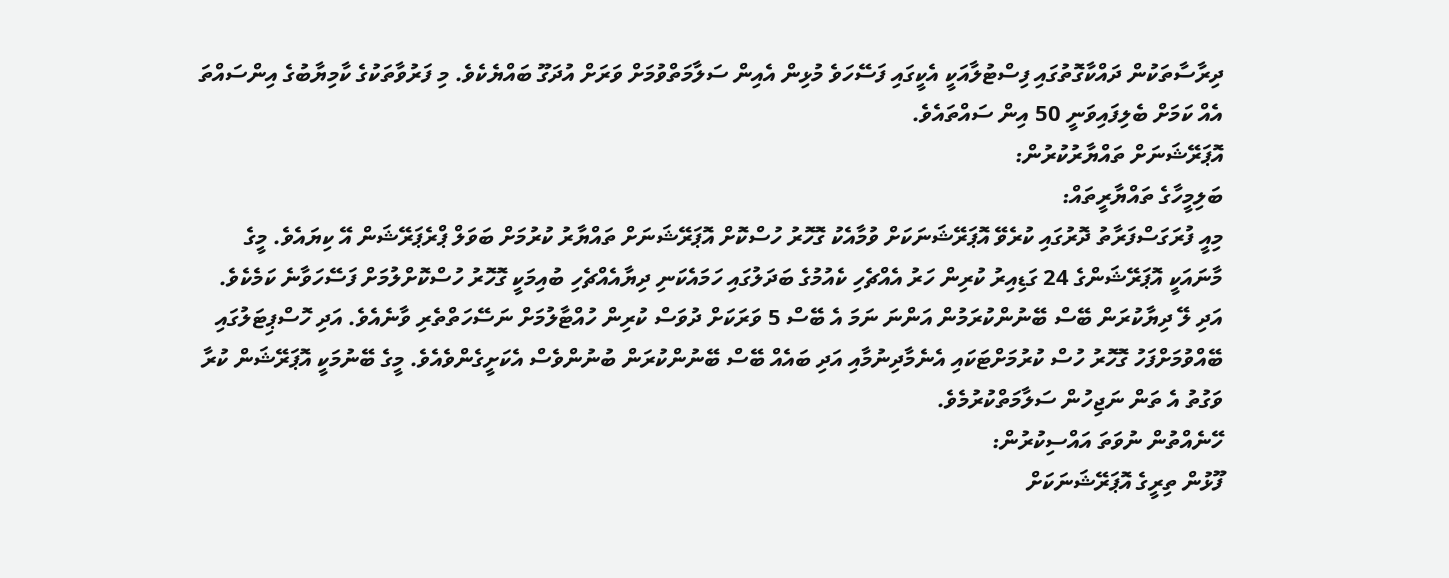ދިރާސާތަކުން ދައްކާގޮތުގައި ފިސްޓުލާއަކީ އެކީގައި ފަސޭހަވެ މުޅިން އެއިން ސަލާމަތްވުމަށް ވަރަށް އުދަގޫ ބައްޔެކެވެ. މި ފަރުވާތަކުގެ ކާމިޔާބުގެ އިންސައްތަ އެއް ކަމަށް ބެލިފައިވަނީ 50 އިން ސައްތައެވެ.
އޮޕަރޭޝަނަށް ތައްޔާރުކުރުން:
ބަލިމީހާގެ ތައްޔާރީތައް:
މިއީ ފުރަގަސްފަރާތު ދޮރުގައި ކުރެވޭ އޮޕަރޭޝަނަކަށް ވުމާއެކު ގޮހޮރު ހުސްކޮށް އޮޕަރޭޝަނަށް ތައްޔާރު ކުރުމަށް ބަވަލް ޕްރެޕަރޭޝަން އޭ ކިޔައެވެ. މީގެ މާނައަކީ އޮޕަރޭޝަންގެ 24 ގަޑިއިރު ކުރިން ހަރު އެއްޗެހި ކެއުމުގެ ބަދަލުގައި ހަމައެކަނި ދިޔާއެއްޗެހި ބުއިމަކީ ގޮހޮރު ހުސްކޮށްލުމަށް ފަސޭހަވާނެ ކަމެކެވެ. އަދި ލޭ ދިޔާކުރަން ބޭސް ބޭނުންކުރަމުން އަންނަ ނަމަ އެ ބޭސް 5 ވަރަކަށް ދުވަސް ކުރިން ހުއްޓާލުމަށް ނަސޭހަތްތެރި ވާނެއެވެ. އަދި ހޮސްޕިޓަލުގައި ބޭއްވުމަށްފަހު ގޮހޮރު ހުސް ކުރުމަށްޓަކައި އެނެމާދިނުމާއި އަދި ބައެއް ބޭސް ބޭނުންކުރަން ބުނުންވެސް އެކަށީގެންވެއެވެ. މީގެ ބޭނުމަކީ އޮޕަރޭޝަން ކުރާ ވަގުތު އެ ތަން ނަޖިހުން ސަލާމަތްކުރުމެވެ.
ހޭނެއްތުން ނުވަތަ އައްސިކުރުން:
ފޫޅުން ތިރީގެ އޮޕަރޭޝަނަކަށް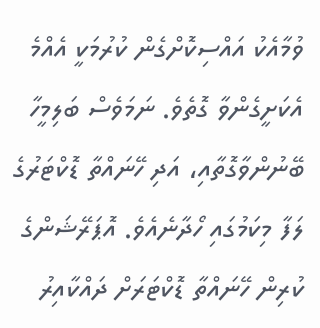ވުމާއެކު އައްސިކޮށްގެން ކުރުމަކީ އެއްމެ އެކަށީގެންވާ ގޮތެވެ. ނަމަވެސް ބަލިމީހާ ބޭނުންވާގޮތާއި، އަދި ހޭނައްތާ ޑޮކްޓަރުގެ ލަފާ މިކަމުގައި ހޯދާނެއެވެ. އޮޕަރޭޝަންގެ ކުރިން ހޭނައްތާ ޑޮކްޓަރަށް ދައްކާއިރު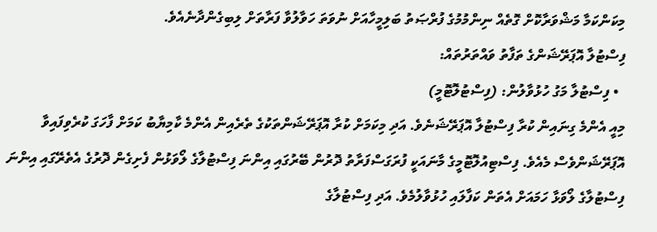މިކަންކަމާ މަޝްވަރާކޮށް ގޮތެއް ނިންމުމުގެ ފުރްޞަތު ބަލިމީހާއަށް ނުވަތަ ހަވާލުވާ ފަރާތަށް ލިބިގެންދާނެއެވެ.
ފިސްޓުލާ އޮޕަރޭޝަންގެ ތަފާތު ވައްތަރުތައް:
  • ފިސްޓުލާ މަގު ހުޅުވާލުން: (ފިސްޓުލޮޓޮމީ)
މިއީ އެންމެ ގިނައިން ކުރާ ފިސްޓުލާ އޮޕަރޭޝަނެވެ. އަދި މިކަމަށް ކުރާ އޮޕަރޭޝަންތަކުގެ ތެރެއިން އެންމެ ކާމިޔާބު ކަމަށް ފާހަގަ ކުރެވިފައިވާ އޮޕަރޭޝަންވެސް މެއެވެ. ފިސްޓިއުލޮޓޮމީގެ މާނައަކީ ފުރަގަސްފަރާތު ދޮރުން ބޭރުގައި އިންނަ ފިސްޓުލާގެ ލޯވަޅުން ފެށިގެން ދޮރުގެ އެތެރޭގައި އިންނަ ފިސްޓުލާގެ ލޯވަޅާ ހަމައަށް އެތަން ކަފާލައި ހުޅުވާލުމެވެ. އަދި ފިސްޓުލާގެ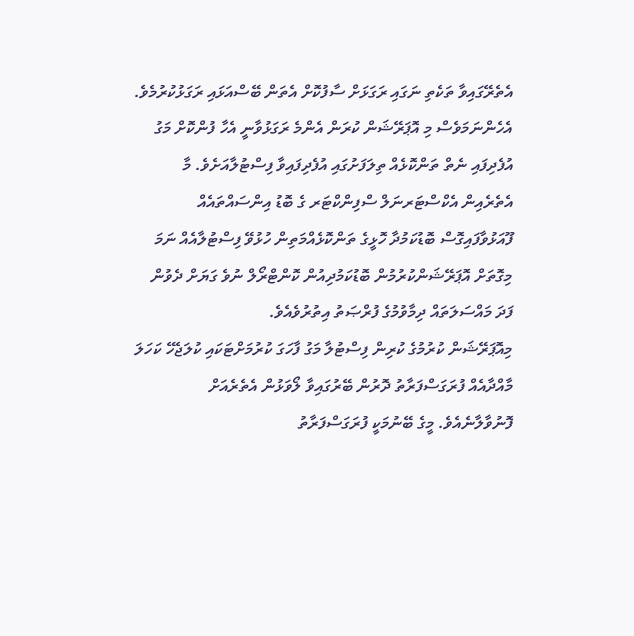އެތެރޭގައިވާ ތަކެތި ނަގައި ރަގަޅަށް ސާފުކޮށް އެތަން ބޭސްއަޅައި ރަގަޅުކުރުމެވެ. އެހެންނަމަވެސް މި އޮޕަރޭޝަން ކުރަން އެންމެ ރަގަޅުވާނީ އެހާ ފުންކޮށް މަގު އުފެދިފައި ނެތް ތަންކޮޅެއް ތިލަފަށުގައި އުފެދިފައިވާ ފިސްޓުލާއަށެވެ. މާ އެތެރެއިން އެކްސްޓަރނަލް ސްފިންކްޓަރ ގެ ބޮޑު އިންސައްތައެއް ފޫއަޅުވާފައިގޮސް ބޮޑުކަމުދާ ހޮޅީގެ ތަންކޮޅެއްމަތިން ހުޅުވޭ ފިސްޓުލާއެއް ނަމަ މިގޮތަށް އޮޕަރޭޝަންކުރުމުން ބޮޑުކަމުދިއުން ކޮންޓްރޯލް ނުވެ ގަޔަށް ދެވުން ފަދަ މައްސަލަތައް ދިމާވުމުގެ ފުރްޞަތު އިތުރުވެއެވެ.
މިއޮޕަރޭޝަން ކުރުމުގެ ކުރިން ފިސްޓުލާ މަގު ފާހަގަ ކުރުމަށްޓަކައި ކުލަޖެހޭ ކަހަލަ މާއްދާއެއް ފުރަގަސްފަރާތު ދޮރުން ބޭރުގައިވާ ލޯވަޅުން އެތެރެއަށް ފޮނުވާލާނެއެވެ. މީގެ ބޭނުމަކީ ފުރަގަސްފަރާތު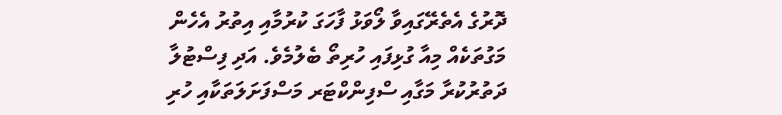ދޮރުގެ އެތެރޭގައިވާ ލޯވަޅު ފާހަގަ ކުރުމާއި އިތުރު އެހެން މަގުތަކެއް މިއާ ގުޅިފައި ހުރިތޯ ބެލުމެވެ. އަދި ފިސްޓުލާ ދަތުރުކުރާ މަގާއި ސްފިންކްޓަރ މަސްފަށަލަތަކާއި ހުރި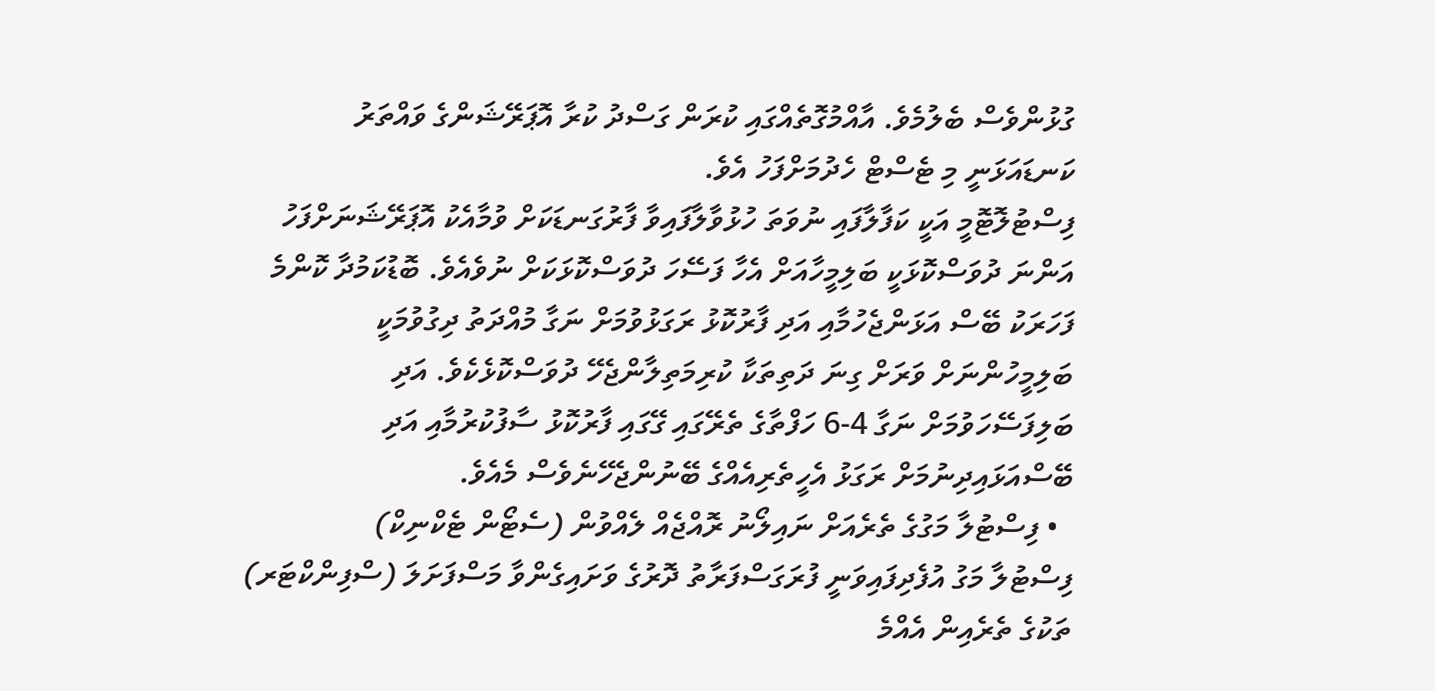ގުޅުންވެސް ބެލުމެވެ. އާއްމުގޮތެއްގައި ކުރަން ގަސްދު ކުރާ އޮޕަރޭޝަންގެ ވައްތަރު ކަނޑައަޅަނީ މި ޓެސްޓް ހެދުމަށްފަހު އެވެ.
ފިސްޓުލޮޓޮމީ އަކީ ކަފާލާފައި ނުވަތަ ހުޅުވާލާފައިވާ ފާރުގަނޑަކަށް ވުމާއެކު އޮޕަރޭޝަނަށްފަހު އަންނަ ދުވަސްކޮޅަކީ ބަލިމީހާއަށް އެހާ ފަސޭހަ ދުވަސްކޮޅަކަށް ނުވެއެވެ. ބޮޑުކަމުދާ ކޮންމެ ފަހަރަކު ބޭސް އަޅަންޖެހުމާއި އަދި ފާރުކޮޅު ރަގަޅުވުމަށް ނަގާ މުއްދަތު ދިގުވުމަކީ ބަލިމީހުންނަށް ވަރަށް ގިނަ ދަތިތަކާ ކުރިމަތިލާންޖެހޭ ދުވަސްކޮޅެކެވެ. އަދި ބަލިފަސޭހަވުމަށް ނަގާ 4-6 ހަފްތާގެ ތެރޭގައި ގޭގައި ފާރުކޮޅު ސާފުކުރުމާއި އަދި ބޭސްއަޅައިދިނުމަށް ރަގަޅު އެހީތެރިއެއްގެ ބޭނުންޖެހޭނެވެސް މެއެވެ.
  • ފިސްޓުލާ މަގުގެ ތެރެއަށް ނައިލޯނު ރޮއްޖެއް ލެއްވުން (ސެޓޯން ޓެކްނިކް)
ފިސްޓުލާ މަގު އުފެދިފައިވަނީ ފުރަގަސްފަރާތު ދޮރުގެ ވަށައިގެންވާ މަސްފަށަލަ (ސްފިންކްޓަރ) ތަކުގެ ތެރެއިން އެއްމެ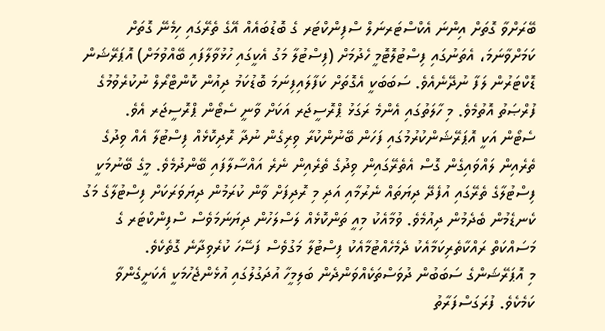ބޭރަށްވާ ގޮތަށް އިންނަ އެކްސްޓަރނަލް ސްފިންކްޓަރ ގެ ބޮޑުބައެއް އޭގެ ތެރޭގައި ހިމެނޭ ގޮތަށް ކަމަށްވާނަމަ، އެތަނުގައި ފިސްޓުލޮޓޮމީ ހެދުމަށް (ފިސްޓުލާ މަގު އެކީގައި ހުޅުވާލާފައި ބޭއްވުމަށް) އޮޕަރޭޝަން ޑޮކްޓަރުން ލަފާ ނުދޭނެއެވެ. ސަބަބަކީ އެގޮތަށް ކަފާލައިފިނަމަ ބޮޑުކަމު ދިއުން ކޮންޓްރޯލް ނުކުރެވުމުގެ ފުރްޞަތު އޮތުމެވެ. މި ހާލަތުގައި އެންމެ ރަގަޅު ޕްރޮސީޖަރ އަކަށް ވާނީ ސެޓޯން ޕްރޮސީޖަރ އެވެ.
ސެޓޯން އަކީ އޮޕަރޭޝަންކުރުމުގައި ފަހަން ބޭނުންކުރާ ވިރިގެން ނުދާ ރޮދިކޮޅެއް ފިސްޓުލާ އެއް ވިދުގެ ތެރެއިން ލައްވައިގެން ގޮސް އެތެރޭގައިން ވިދުގެ ތެރެއިން ނެރެ އައްސާލާފައި ބޭންދުމެވެ. މީގެ ބޭނުމަކީ ފިސްޓުލާގެ ތެރޭގައި އުފެދޭ ދިޔަތައް ނެރުމާއި އަދި މި ރޮދިފަށް ވާން ކުރަމުން ދިޔަވަރަކަށް ފިސްޓުލާގެ މަގު ކެނޑެމުން ބެދެމުން ދިއުމެވެ. ވުމާއެކު މިއީ ތަންކޮޅެއް ލަސްލަހުން ދިޔަނަމަވެސް ސްފިންކްޓަރ ގެ މަސައްކަތް ރައްކާތެރިކަމާއެކު ދެމެހެއްޓުމާއެކު ފިސްޓުލާ މަގުވެސް ފަސޭހަ ކުރެވިދާނެ ގޮތެކެވެ.
މި އޮޕަރޭޝަންގެ ސަބަބުން ދުވަސްތަކެއްވަންދެން ބަލިމީހާ އުދަގުލުގައި އުޅެންޖެހުމަކީ އެކަށީގެންވާ ކަމެކެވެ. ފުރަގަސްފަރާތު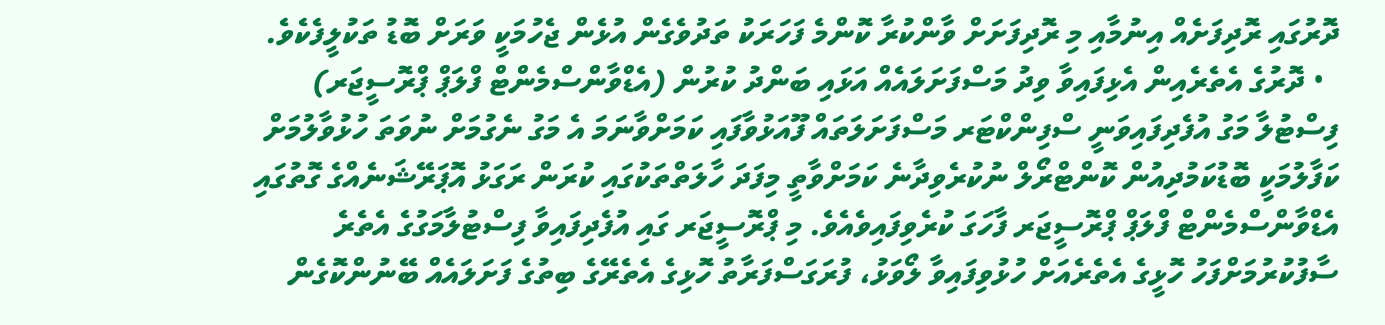ދޮރުގައި ރޮދިފަށެއް އިނުމާއި މި ރޮދިފަށަށް ވާންކުރާ ކޮންމެ ފަހަރަކު ތަދުވެގެން އުޅެން ޖެހުމަކީ ވަރަށް ބޮޑު ތަކުލީފެކެވެ.
  • ދޮރުގެ އެތެރެއިން އެޅިފައިވާ ވިދު މަސްފަށަލައެއް އަޅައި ބަންދު ކުރުން (އެޑްވާންސްމެންޓް ފްލަޕް ޕްރޮސީޖަރ)
ފިސްޓުލާ މަގު އުފެދިފައިވަނީ ސްފިންކްޓަރ މަސްފަށަލަތައް ފޫއަޅުވާފައި ކަމަށްވާނަމަ އެ މަގު ނެގުމަށް ނުވަތަ ހުޅުވާލުމަށް ކަފާލުމަކީ ބޮޑުކަމުދިއުން ކޮންޓްރޯލް ނުކުރެވިދާނެ ކަމަށްވާތީ މިފަދަ ހާލަތްތަކުގައި ކުރަން ރަގަޅު އޮޕަރޭޝަނެއްގެ ގޮތުގައި އެޑްވާންސްމެންޓް ފްލަޕް ޕްރޮސީޖަރ ފާހަގަ ކުރެވިފައިވެއެވެ. މި ޕްރޮސީޖަރ ގައި އުފެދިފައިވާ ފިސްޓުލާމަގުގެ އެތެރެ ސާފުކުރުމަށްފަހު ހޮޅީގެ އެތެރެއަށް ހުޅުވިފައިވާ ލޯވަޅު، ފުރަގަސްފަރާތު ހޮޅިގެ އެތެރޭގެ ބިތުގެ ފަށަލައެއް ބޭނުންކޮގެން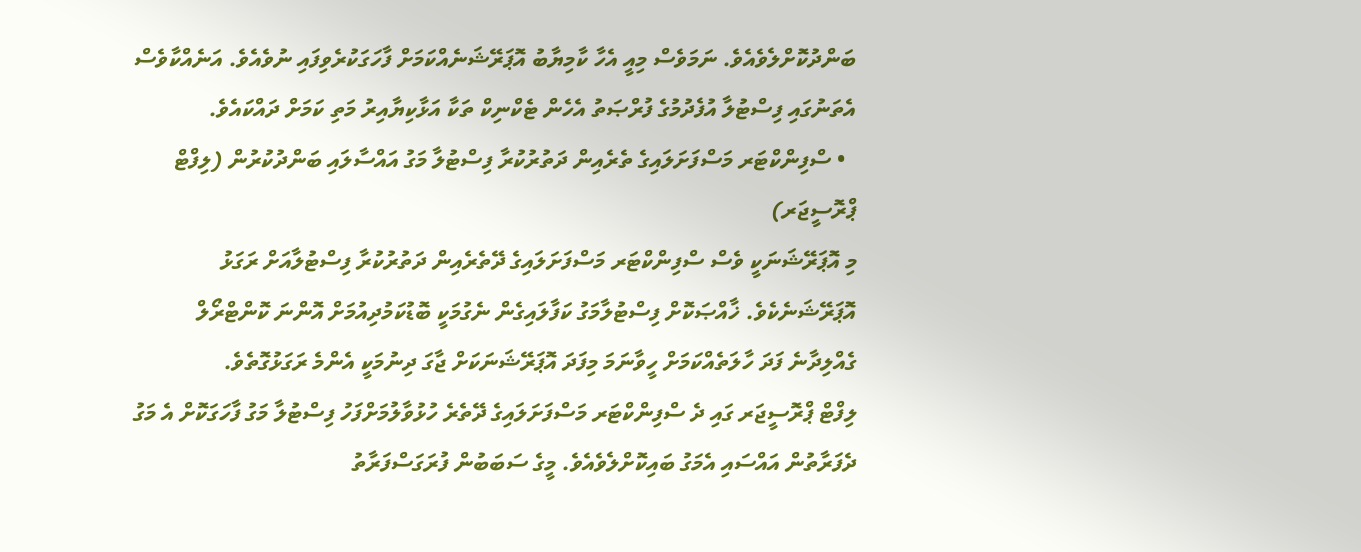ބަންދުކޮށްލެވެއެވެ. ނަމަވެސް މިއީ އެހާ ކާމިޔާބު އޮޕަރޭޝަނެއްކަމަށް ފާހަގަކުރެވިފައި ނުވެއެވެ. އަނެއްކާވެސް އެތަނުގައި ފިސްޓުލާ އުފެދުމުގެ ފުރްޞަތު އެހެން ޓެކްނިކް ތަކާ އަޅާކިޔާއިރު މަތި ކަމަށް ދައްކައެވެ.
  • ސްފިންކްޓަރ މަސްފަށަލައިގެ ތެރެއިން ދަތުރުކުރާ ފިސްޓުލާ މަގު އައްސާލައި ބަންދުކުރުން (ލިފްޓް ޕްރޮސީޖަރ)
މި އޮޕަރޭޝަނަކީ ވެސް ސްފިންކްޓަރ މަސްފަށަލައިގެ ދޭތެރެއިން ދަތުރުކުރާ ފިސްޓުލާއަށް ރަގަޅު އޮޕަރޭޝަނެކެވެ. ޚާއްޞަކޮށް ފިސްޓުލާމަގު ކަފާލައިގެން ނެގުމަކީ ބޮޑުކަމުދިއުމަށް އޮންނަ ކޮންޓްރޯލް ގެއްލިދާނެ ފަދަ ހާލަތެއްކަމަށް ހީވާނަމަ މިފަދަ އޮޕަރޭޝަނަކަށް ޖާގަ ދިނުމަކީ އެންމެ ރަގަޅުގޮތެވެ.
ލިފްޓް ޕްރޮސީޖަރ ގައި ދެ ސްފިންކްޓަރ މަސްފަށަލައިގެ ދޭތެރެ ހުޅުވާލުމަށްފަހު ފިސްޓުލާ މަގު ފާހަގަކޮށް އެ މަގު ދެފަރާތުން އައްސައި އެމަގު ބައިކޮށްލެވެއެވެ. މީގެ ސަބަބުން ފުރަގަސްފަރާތު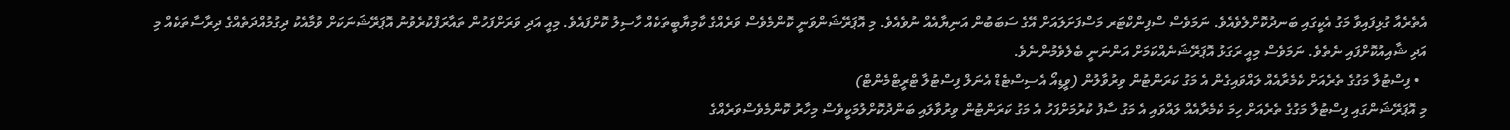އެތެރެއާ ގުޅިފައިވާ މަގު އެކީގައި ބަނދުކޮށްލެވެއެވެ. ނަމަވެސް ސްފިންކްޓަރ މަސްފަށަލައަށް އޭގެ ސަބަބުން އަނިޔާއެއް ނުވެއެވެ. މި އޮޕަރޭޝަންވަނީ ކޮންމެވެސް ވަރެއްގެ ކާމިޔާބީތަކެއް ހާސިލު ކޮށްފައެވެ. މިއީ އަދި ވަރަށްފަހުން ތައާރަފްކުރެވުނު އޮޕަރޭޝަނަކަށް ވުމާއެކު ދިގުމުއްދަތެއްގެ ދިރާސާތަކެއް މި އަދި ޝާއިއުކޮށްފައި ނެތެވެ. ނަމަވެސް މިއީ ރަގަޅު އޮޕަރޭޝަނެއްކަމަށް އަންނަނީ ބެލެވެމުންނެވެ.
  • ފިސްޓުލާ މަގުގެ ތެރެއަށް ކެމެރާއެއް ލައްވައިގެން އެ މަގު ކަރަންޓުން ވިރުވާލުން (ވީޑިއޯ އެސިސްޓެޑް އެނަލް ފިސްޓުލާ ޓްރީޓްމެންޓް)
މި އޮޕަރޭޝަންގައި ފިސްޓުލާ މަގުގެ ތެރެއަށް ހިމަ ކެމެރާއެއް ލައްވައި އެ މަގު ސާފު ކުރުމަށްފަހު އެ މަގު ކަރަންޓުން ވިރުވާލައި ބަންދުކޮށްލުމަކީވެސް މިހާރު ކޮންމެވެސްވަރެއްގެ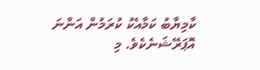ކާމިޔާބު ކަމާއެކު ކުރަމުން އަންނަ އޮޕަރޭޝަނެކެވެ. މި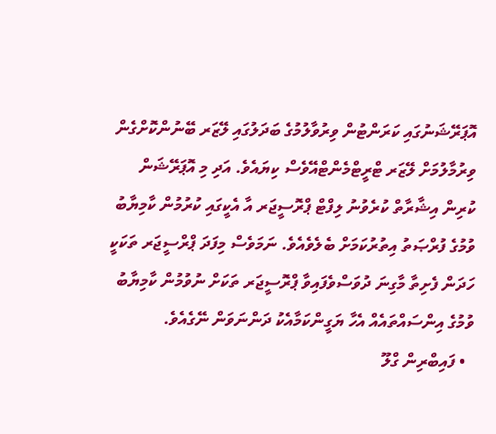އޮޕަރޭޝަނުގައި ކަރަންޓުން ވިރުވާލުމުގެ ބަދަލުގައި ލޭޒަރ ބޭނުންކޮށްގެން ވިރުމާލުމަށް ލޭޒަރ ޓްރީޓްމެންޓްއޭވެސް ކިޔައެވެ. އަދި މި އޮޕަރޭޝަން ކުރިން އިޝާރާތް ކުރެވުނު ލިފްޓް ޕްރޮސީޖަރ އާ އެކީގައި ކުރުމުން ކާމިޔާބު ވުމުގެ ފުރްޞަތު އިތުރުކަމަށް ބެލެވެއެވެ. ނަމަވެސް މިފަދަ ޕްރްސީޖަރ ތަކަކީ ހަދަން ފެށިތާ މާގިނަ ދުވަސްވެފައިވާ ޕްރޮސީޖަރ ތަކަށް ނުވުމުން ކާމިޔާބު ވުމުގެ އިންސައްތައެއް އެހާ ޔަގީންކަމާއެކު ދަންނަވަން ނޭގެއެވެ.
  • ފައިބްރިން ގްލޫ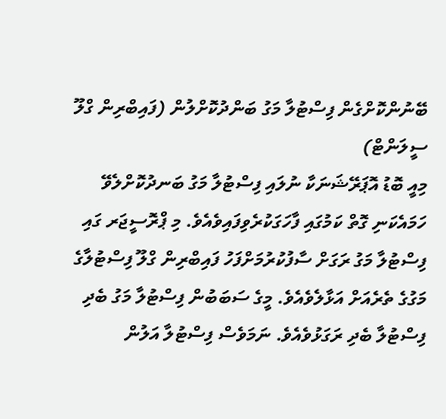ބޭނުންކޮށްގެން ފިސްޓުލާ މަގު ބަންދުކޮށްލުން (ފައިބްރިން ގްލޫ ސީލަންޓް)
މިއީ ބޮޑު އޮޕަރޭޝަނަކާ ނުލައި ފިސްޓުލާ މަގު ބަނދުކޮށްލެވޭ ހަމައެކަނި ގޮތް ކަމުގައި ފާހަގަކުރެވިފައިވެއެވެ. މި ޕްރޮސީޖަރ ގައި ފިސްޓުލާ މަގު ރަގަށް ސާފުކުރުމަށްފަހު ފައިބްރިން ގްލޫ ފިސްޓުލާގެ މަގުގެ ތެރެއަށް އަޅާލެވެއެވެ. މީގެ ސަބަބުން ފިސްޓުލާ މަގު ބެދި ފިސްޓުލާ ބެދި ރަގަޅުވެއެވެ. ނަމަވެސް ފިސްޓުލާ އަލުން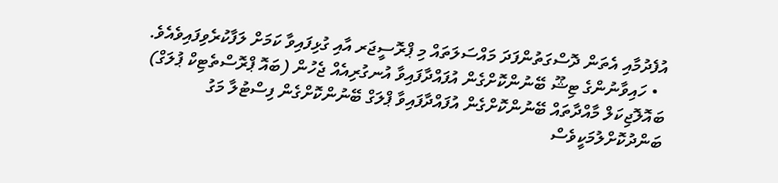އުފެދުމާއި އެތަން ދޮސްގަތުންފަދަ މައްސަލަތައް މި ޕްރޮސީޖަރ އާއި ގުޅިފައިވާ ކަމަށް ލަފާކުރެވިފައިވެއެވެ.
  • ހައިވާނުންގެ ޓިޝޫ ބޭނުންކޮށްގެން އުފައްދާފައިވާ އުނގުރިއެއް ޖެހުން (ބައޮ ޕްރޮސްތެޓިކް ޕުލަގް)
ބައޮލޮޖިކަލް މާއްދާތައް ބޭނުންކޮށްގެން އުފައްދާފައިވާ ޕްލަގް ބޭނުންކޮށްގެން ފިސްޓުލާ މަގު ބަންދުކޮށްލުމަކީވެސް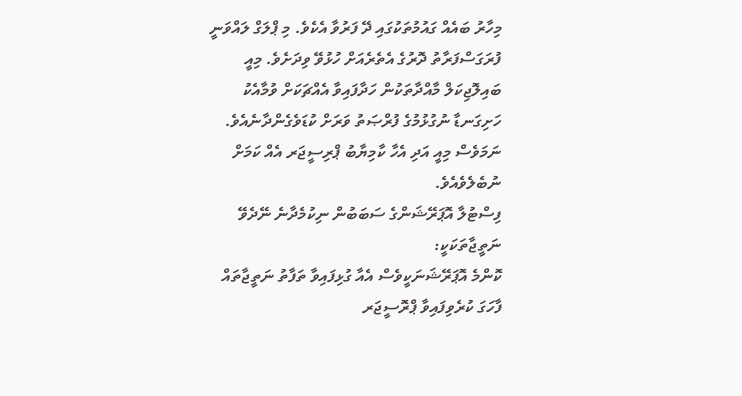މިހާރު ބައެއް ގައުމުތަކުގައި ދޭ ފަރުވާ އެކެވެ. މި ޕްލަގް ލައްވަނީ ފުރަގަސްފަރާތު ދޮރުގެ އެތެރެއަށް ހުޅުވޭ ވިދަށެވެ. މިއީ ބައިލޮޖިކަލް މާއްދާތަކުން ހަދާފައިވާ އެއްޗަކަށް ވުމާއެކު ހަށިގަނޑާ ނުގުޅުމުގެ ފުރްޞަތު ވަރަށް ކުޑަވެގެންދާނެއެވެ. ނަމަވެސް މިއީ އަދި އެހާ ކާމިޔާބު ޕްރިސީޖަރ އެއް ކަމަށް ނުބެލެވެއެވެ.
ފިސްޓުލާ އޮޕަރޭޝަންގެ ސަބަބުން ނިކުމެދާނެ ނޭދެވޭ ނަތީޖާތަކަކީ:
ކޮންމެ އޮޕަރޭޝަނަކީވެސް އެއާ ގުޅިފައިވާ ތަފާތު ނަތީޖާތައް ފާހަގަ ކުރެވިފައިވާ ޕްރޮސީޖަރ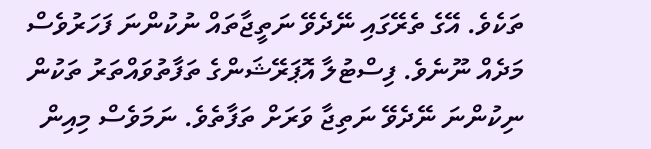ތަކެވެ. އޭގެ ތެރޭގައި ނޭދެވޭ ނަތީޖާތައް ނުކުންނަ ފަހަރުވެސް މަދެއް ނޫނެވެ. ފިސްޓުލާ އޮޕަރޭޝަންގެ ތަފާތުވައްތަރު ތަކުން ނިކުންނަ ނޭދެވޭ ނަތިޖާ ވަރަށް ތަފާތެވެ. ނަމަވެސް މިއިން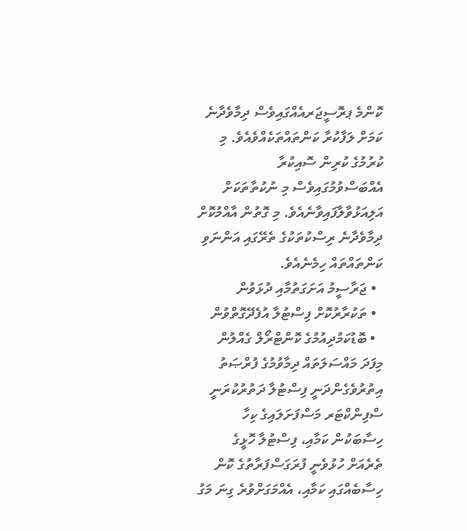ކޮންމެ ޕރޮސީޖަރއެއްގައިވެސް ދިމާވެދާނެ ކަމަށް ލަފާކުރާ ކަންތައްތަކެއްވެއެވެ. މި ކުރުމުގެ ކުރިން ސޮއިކުރާ އެއްބަސްވުމުގައިވެސް މި ނުކުތާތަކަށް އަލިއަޅުވާލާފައިވާނެއެވެ. މި ގޮތުން އާއްމުކޮށް ދިމާވެދާނެ ރިސްކުތަކުގެ ތެރޭގައި އަންނަވި ކަންތައްތައް ހިމެނެއެވެ.
  • ޖަރާސީމު އަށަގަތުމާއި ދުޅަވުން
  • ތަކުރާރުކޮށް ފިސްޓުލާ އުފެދޭގޮތްވުން
  • ބޮޑުކަމުދިއުމުގެ ކޮންޓްރޯލް ގެއްލުން
މިފަދަ މައްސަލަތައް ދިމާވުމުގެ ފުރްޞަތު އިތުރުވެގެންދަނީ ފިސްޓުލާ ދަތުރުކުރަނީ ސްފިންކްޓަރ މަސްފަށަލައިގެ ކިހާ ހިސާބަކުން ކަމާއި، ފިސްޓުލާ ހޮޅީގެ ތެރެއަށް ހުޅުވެނީ ފުރަގަސްފަރާތުގެ ކޮން ހިސާބެއްގައި ކަމާއި، އެއްމަގަށްވުރެ ގިނަ މަގު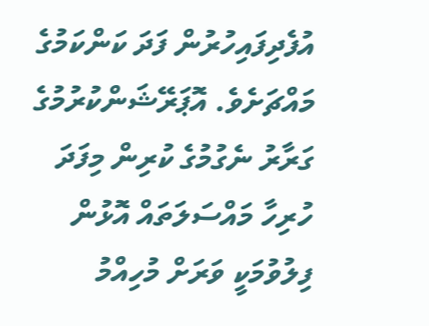އުފެދިފައިހުރުން ފަދަ ކަންކަމުގެ މައްޗަށެވެ. އޮޕަރޭޝަންކުރުމުގެ ގަރާރު ނެގުމުގެ ކުރިން މިފަދަ ހުރިހާ މައްސަލަތައް އޮޅުން ފިލުވުމަކީ ވަރަށް މުހިއްމު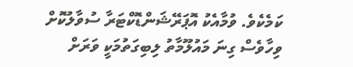ކަމެކެވެ. ވުމާއެކު އޮޕަރޭޝަންޑޮކްޓަރާ ސުވާލުކޮށް ވިހާވެސް ގިނަ މައުލޫމާތު ލިބިގަތުމަކީ ވަރަށް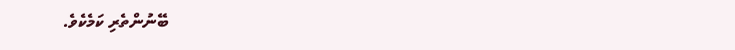ބޭނުންތެރި ކަމެކެވެ.